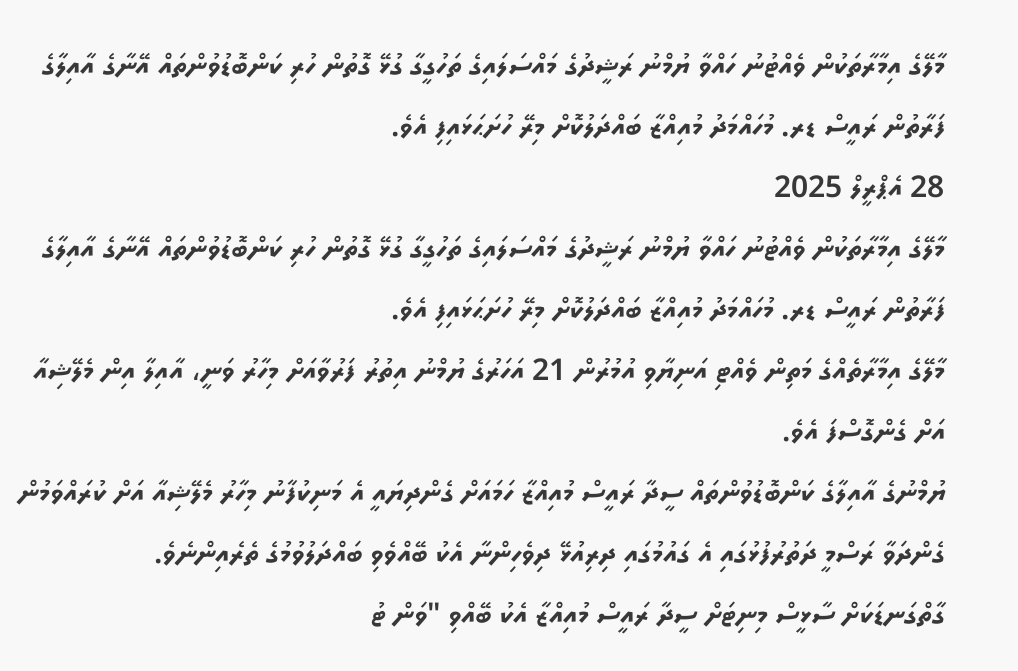މާލޭގެ އިމާރާތަކުން ވެއްޓުނު ހައްވާ ޔުމްނު ރަޝީދުގެ މައްސަލައިގެ ތަހުގީގާ ގުޅޭ ގޮތުން ހުރި ކަންބޮޑުވުންތައް އޭނާގެ އާއިލާގެ ފަރާތުން ރައީސް ޑރ. މުހައްމަދު މުއިއްޒާ ބައްދަލުކޮށް މިރޭ ހުށަޙަޅައިފި އެވެ.
28 އެޕްރީލް 2025
މާލޭގެ އިމާރާތަކުން ވެއްޓުނު ހައްވާ ޔުމްނު ރަޝީދުގެ މައްސަލައިގެ ތަހުގީގާ ގުޅޭ ގޮތުން ހުރި ކަންބޮޑުވުންތައް އޭނާގެ އާއިލާގެ ފަރާތުން ރައީސް ޑރ. މުހައްމަދު މުއިއްޒާ ބައްދަލުކޮށް މިރޭ ހުށަޙަޅައިފި އެވެ.
މާލޭގެ އިމާރާތެއްގެ މަތިން ވެއްޓި އަނިޔާވި އުމުރުން 21 އަހަރުގެ ޔުމްނު އިތުރު ފަރުވާއަށް މިހާރު ވަނީ، އާއިލާ އިން މެލޭޝިއާ އަށް ގެންގޮސްފަ އެވެ.
ޔުމްނުގެ އާއިލާގެ ކަންބޮޑުވުންތައް ސީދާ ރައީސް މުއިއްޒާ ހަމައަށް ގެންދިޔައީ އެ މަނިކުފާނު މިހާރު މެލޭޝިއާ އަށް ކުރައްވަމުން ގެންދަވާ ރަސްމީ ދަތުރުފުޅުގައި އެ ގައުމުގައި ދިރިއުޅޭ ދިވެހިންނާ އެކު ބޭއްވެވި ބައްދަލުވުމުގެ ތެރެއިންނެވެ.
ގާތްގަނޑަކަށް ސާޅީސް މިނިޓަށް ސީދާ ރައީސް މުއިއްޒާ އެކު ބޭއްވި "ވަން ޓު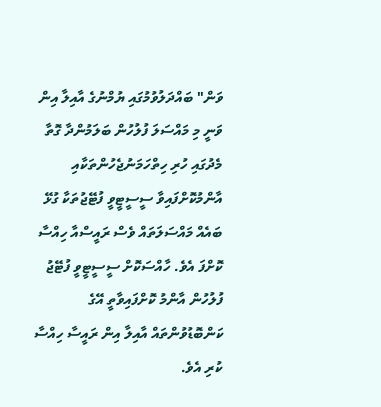ވަން" ބައްދަލުވުމުގައި ޔުމްނުގެ އާއިލާ އިން ވަނީ މި މައްސަލަ ފުލުހުން ބަލަމުންދާ ގޮތާ މެދުގައި ހުރި ހިތްހަމަނުޖެހުންތަކާއި އާންމުކޮށްފައިވާ ސީސީޓީވީ ފުޓޭޖުތަކާ ގުޅޭ ބައެއް މައްސަލަތައް ވެސް ރައީސްއާ ހިއްސާ ކޮށްފަ އެވެ. ހާއްސަކޮށް ސީސީޓީވީ ފުޓޭޖު ފުލުހުން އާންމު ކޮށްފައިވާތީ އޭގެ ކަންބޮޑުވުންތައް އާއިލާ އިން ރައީސާ ހިއްސާ ކުރި އެވެ.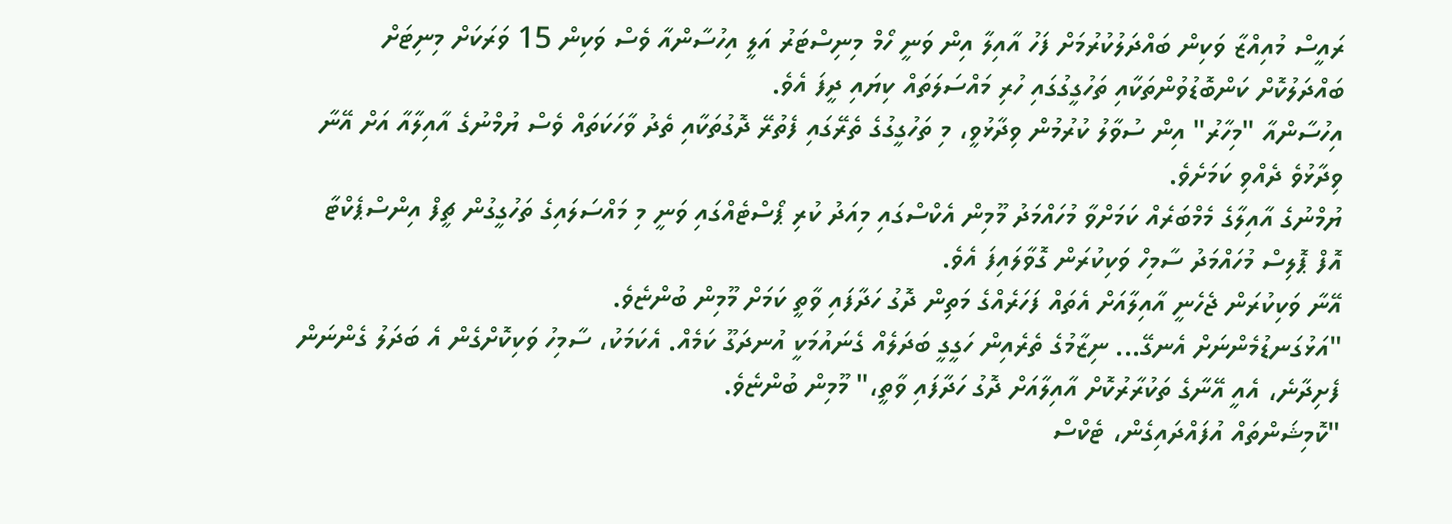ރައީސް މުއިއްޒާ ވަކިން ބައްދަލުކުރުމަށް ފަހު އާއިލާ އިން ވަނީ ހޯމް މިނިސްޓަރު އަލީ އިހުސާންއާ ވެސް ވަކިން 15 ވަރަކަށް މިނިޓަށް ބައްދަލުކޮށް ކަންބޮޑުވުންތަކާއި ތަހުގީގުގައި ހުރި މައްސަލަތައް ކިޔައި ދީފަ އެވެ.
އިހުސާންއާ "މިހާރު" އިން ސުވާލު ކުރުމުން ވިދާޅުވީ، މި ތަހުގީގުގެ ތެރޭގައި ފެތުރޭ ދޮގުތަކާއި ތެދު ވާހަކަތައް ވެސް ޔުމްނުގެ އާއިލާއާ އަށް އޭނާ ވިދާޅުވެ ދެއްވި ކަމަށެވެ.
ޔުމްނުގެ އާއިލާގެ މެމްބަރެއް ކަމަށްވާ މުހައްމަދު މޫމިން އެކްސްގައި މިއަދު ކުރި ޕޯސްޓެއްގައި ވަނީ މި މައްސަލައިގެ ތަހުގީގުން ޗީފް އިންސްޕެކްޓާ އޮފް ޕޮލިސް މުހައްމަދު ސާމިހް ވަކިކުރަން ގޮވާލައިފަ އެވެ.
އޭނާ ވަކިކުރަން ޖެހެނީ އާއިލާއަށް އެތައް ފަހަރެއްގެ މަތިން ދޮގު ހަދާފައި ވާތީ ކަމަށް މޫމިން ބުންޏެވެ.
"އަޅުގަނޑުމެންނަށް އެނގޭ... ނިޒާމުގެ ތެރެއިން ހަގީގީ ބަދަލެއް ގެނައުމަކީ އުނދަގޫ ކަމެއް. އެކަމަކު، ސާމިހު ވަކިކޮށްގެން އެ ބަދަލު ގެންނަން ފެށިދާނެ، އެއީ އޭނާގެ ތަކުރާރުކޮށް އާއިލާއަށް ދޮގު ހަދާފައި ވާތީ،" މޫމިން ބުންޏެވެ.
"ކޮމިޝަންތައް އުފައްދައިގެން، ޓެކްސް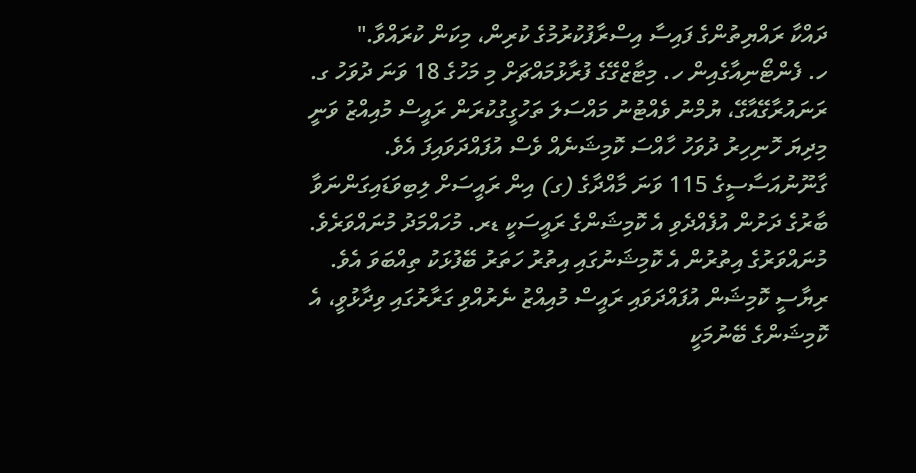ދައްކާ ރައްޔިތުންގެ ފައިސާ އިސްރާފުކުރުމުގެ ކުރިން، މިކަން ކުރައްވާ."
ހ. ފެންޓޯނިއާގެއިން ހ. މިޓާޒްގޭގެ ފުރާޅުމައްޗަށް މި މަހުގެ 18 ވަނަ ދުވަހު ގ. ރަނައުރާގޭއާގޭ، ޔުމްނު ވެއްޓުނު މައްސަލަ ތަހުގީގުކުރަން ރައީސް މުއިއްޒު ވަނީ މިދިޔަ ހޮނިހިރު ދުވަހު ހާއްސަ ކޮމިޝަނެއް ވެސް އުފައްދަވައިފަ އެވެ. ގާނޫނުއަސާސީގެ 115 ވަނަ މާއްދާގެ (ގ) އިން ރައީސަށް ލިބިވަޑައިގަންނަވާ ބާރުގެ ދަށުން އުފެއްދެވި އެ ކޮމިޝަންގެ ރައީސަކީ ޑރ. މުހައްމަދު މުނައްވަރެވެ. މުނައްވަރުގެ އިތުރުން އެ ކޮމިޝަނުގައި އިތުރު ހަތަރު ބޭފުޅަކު ތިއްބަވަ އެވެ.
ރިޔާސީ ކޮމިޝަން އުފައްދަވައި ރައީސް މުއިއްޒު ނެރުއްވި ގަރާރުގައި ވިދާޅުވީ، އެ ކޮމިޝަންގެ ބޭނުމަކީ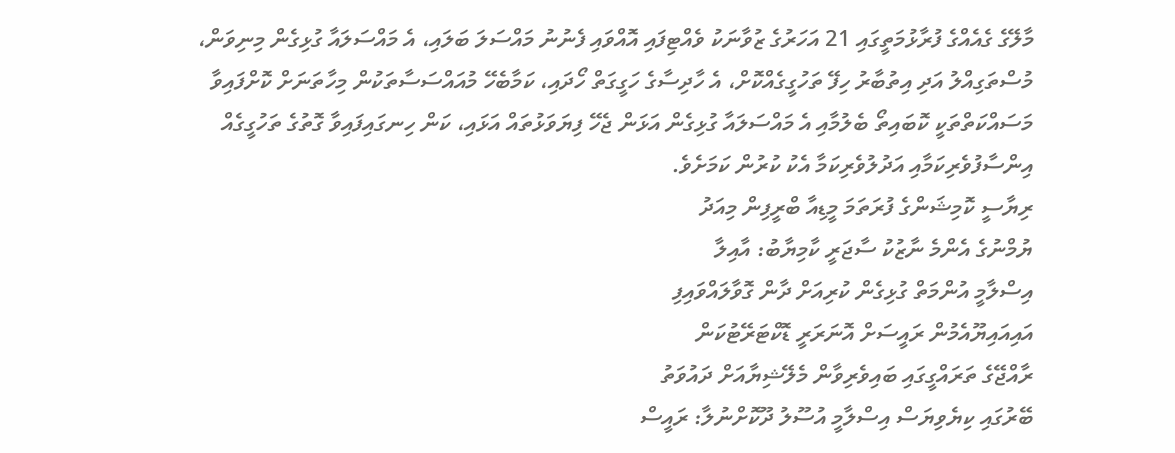މާލޭގެ ގެއެއްގެ ފުރާޅުމަތީގައި 21 އަހަރުގެ ޒުވާނަކު ވެއްޓިފައި އޮއްވައި ފެނުނު މައްސަލަ ބަލައި، އެ މައްސަލައާ ގުޅިގެން މިނިވަން، މުސްތަގިއްލު އަދި އިތުބާރު ހިފޭ ތަހުގީގެއްކޮށް، އެ ހާދިސާގެ ހަގީގަތް ހޯދައި، ކަމާބެހޭ މުއައްސަސާތަކުން މިހާތަނަށް ކޮށްފައިވާ މަސައްކަތްތަކީ ކޮބައިތޯ ބެލުމާއި އެ މައްސަލައާ ގުޅިގެން އަޅަން ޖެހޭ ފިޔަވަޅުތައް އަޅައި، ކަން ހިނގައިފައިވާ ގޮތުގެ ތަހުގީގެއް އިންސާފުވެރިކަމާއި އަދުލުވެރިކަމާ އެކު ކުރުން ކަމަށެވެ.
ރިޔާސީ ކޮމިޝަންގެ ފުރަތަމަ މީޑިއާ ބްރީފިން މިއަދު
ޔުމްނުގެ އެންމެ ނާޒުކު ސާޖަރީ ކާމިޔާބު: އާއިލާ
އިސްލާމީ އުންމަތް ގުޅިގެން ކުރިއަށް ދާން ގޮވާލައްވައިފި
އައިއައިޔޫއެމުން ރައީސަށް އޮނަރަރީ ޑޮކްޓަރޭޓުކަން
ރާއްޖޭގެ ތަރައްގީގައި ބައިވެރިވާން މެލޭޝިޔާއަށް ދައުވަތު
ބޭރުގައި ކިޔެވިޔަސް އިސްލާމީ އުސޫލު ދޫކޮށްނުލާ: ރައީސް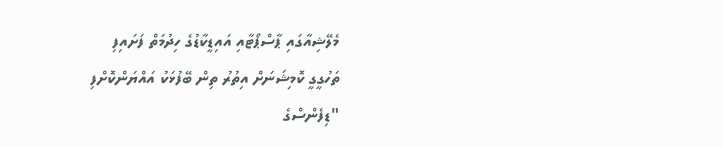މެލޭޝިއާގައި ޕާސްޕޯޓާއި އައިޑީކާޑުގެ ހިދުމަތް ފަށައިފި
ތަހުގީގީ ކޮމިޝަނަށް އިތުރު ތިން ބޭފުޅަކު އައްޔަންކޮށްފި
"ޑިފެންސްގެ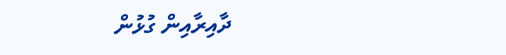ދާއިރާއިން ގުޅުން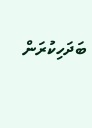ބަދަހިކުރަން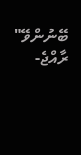ބޭނުންވޭ"
ރާއްޖެ-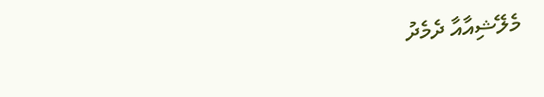މެލޭޝިއާއާ ދެމެދު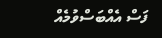ފަސް އެއްބަސްވުމެއް